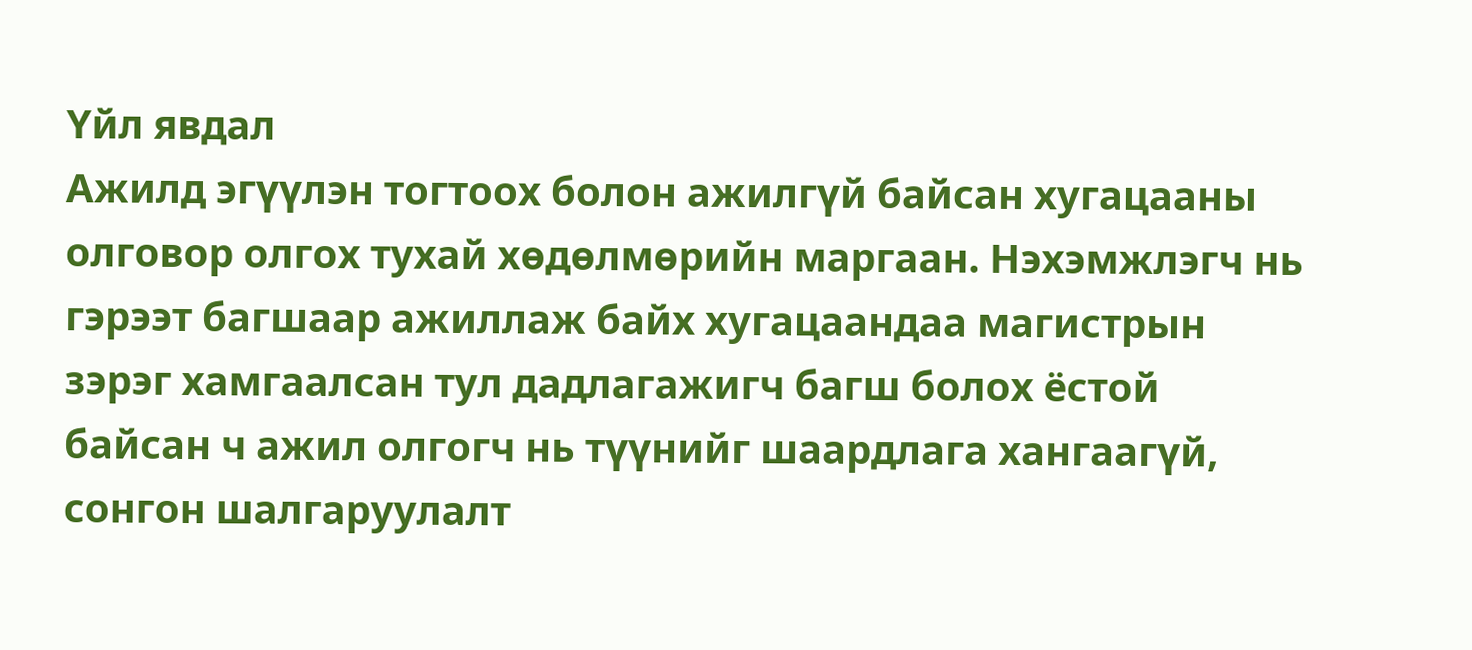Үйл явдал
Ажилд эгүүлэн тогтоох болон ажилгүй байсан хугацааны олговор олгох тухай хөдөлмөрийн маргаан. Нэхэмжлэгч нь гэрээт багшаар ажиллаж байх хугацаандаа магистрын зэрэг хамгаалсан тул дадлагажигч багш болох ёстой байсан ч ажил олгогч нь түүнийг шаардлага хангаагүй, сонгон шалгаруулалт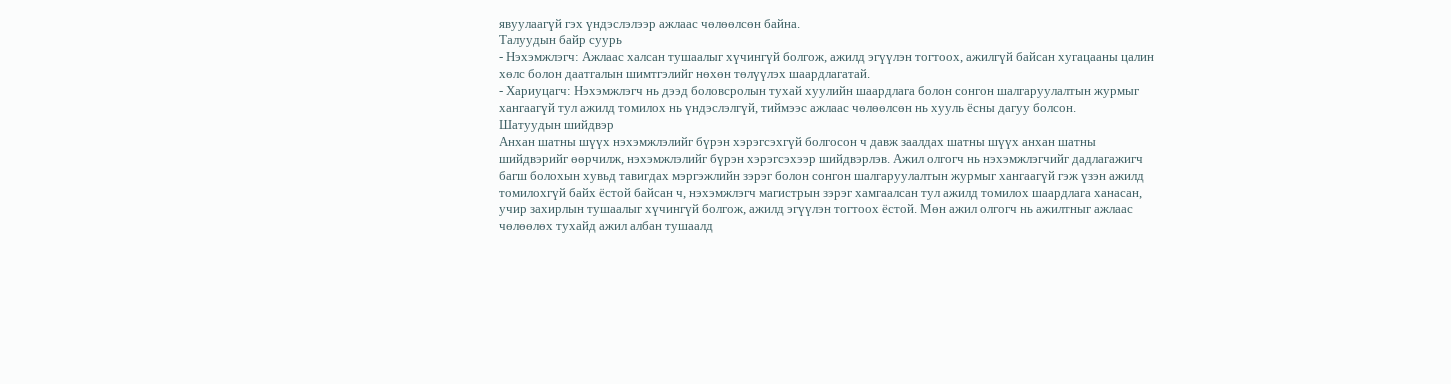явуулаагүй гэх үндэслэлээр ажлаас чөлөөлсөн байна.
Талуудын байр суурь
- Нэхэмжлэгч: Ажлаас халсан тушаалыг хүчингүй болгож, ажилд эгүүлэн тогтоох, ажилгүй байсан хугацааны цалин хөлс болон даатгалын шимтгэлийг нөхөн төлүүлэх шаардлагатай.
- Хариуцагч: Нэхэмжлэгч нь дээд боловсролын тухай хуулийн шаардлага болон сонгон шалгаруулалтын журмыг хангаагүй тул ажилд томилох нь үндэслэлгүй, тиймээс ажлаас чөлөөлсөн нь хууль ёсны дагуу болсон.
Шатуудын шийдвэр
Анхан шатны шүүх нэхэмжлэлийг бүрэн хэрэгсэхгүй болгосон ч давж заалдах шатны шүүх анхан шатны шийдвэрийг өөрчилж, нэхэмжлэлийг бүрэн хэрэгсэхээр шийдвэрлэв. Ажил олгогч нь нэхэмжлэгчийг дадлагажигч багш болохын хувьд тавигдах мэргэжлийн зэрэг болон сонгон шалгаруулалтын журмыг хангаагүй гэж үзэн ажилд томилохгүй байх ёстой байсан ч, нэхэмжлэгч магистрын зэрэг хамгаалсан тул ажилд томилох шаардлага ханасан, учир захирлын тушаалыг хүчингүй болгож, ажилд эгүүлэн тогтоох ёстой. Мөн ажил олгогч нь ажилтныг ажлаас чөлөөлөх тухайд ажил албан тушаалд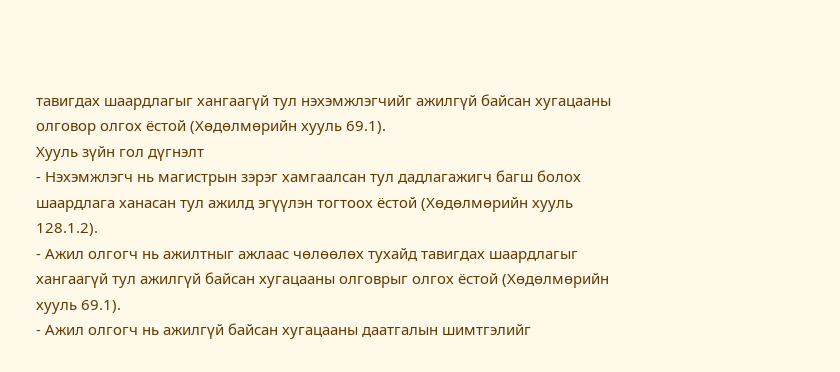тавигдах шаардлагыг хангаагүй тул нэхэмжлэгчийг ажилгүй байсан хугацааны олговор олгох ёстой (Хөдөлмөрийн хууль 69.1).
Хууль зүйн гол дүгнэлт
- Нэхэмжлэгч нь магистрын зэрэг хамгаалсан тул дадлагажигч багш болох шаардлага ханасан тул ажилд эгүүлэн тогтоох ёстой (Хөдөлмөрийн хууль 128.1.2).
- Ажил олгогч нь ажилтныг ажлаас чөлөөлөх тухайд тавигдах шаардлагыг хангаагүй тул ажилгүй байсан хугацааны олговрыг олгох ёстой (Хөдөлмөрийн хууль 69.1).
- Ажил олгогч нь ажилгүй байсан хугацааны даатгалын шимтгэлийг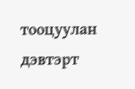тооцуулан дэвтэрт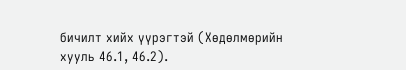бичилт хийх үүрэгтэй (Хөдөлмөрийн хууль 46.1, 46.2).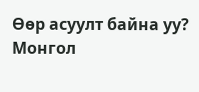Өөр асуулт байна уу?
Монгол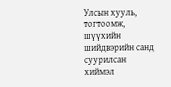Улсын хууль, тогтоомж, шүүхийн шийдвэрийн санд суурилсан хиймэл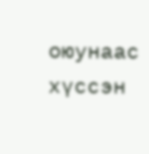оюунаас хүссэн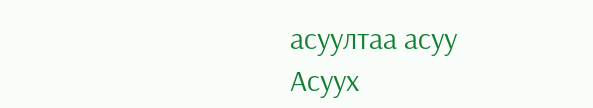асуултаа асуу
Асуух